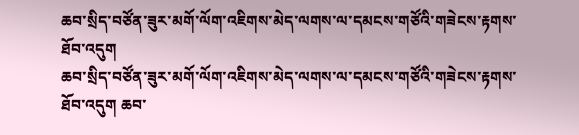ཆབ་སྲིད་བཙོན་ཟུར་མགོ་ལོག་འཇིགས་མེད་ལགས་ལ་དམངས་གཙོའི་གཟེངས་རྟགས་ཐོབ་འདུག
ཆབ་སྲིད་བཙོན་ཟུར་མགོ་ལོག་འཇིགས་མེད་ལགས་ལ་དམངས་གཙོའི་གཟེངས་རྟགས་ཐོབ་འདུག ཆབ་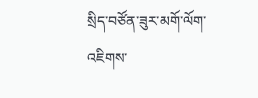སྲིད་བཙོན་ཟུར་མགོ་ལོག་འཇིགས་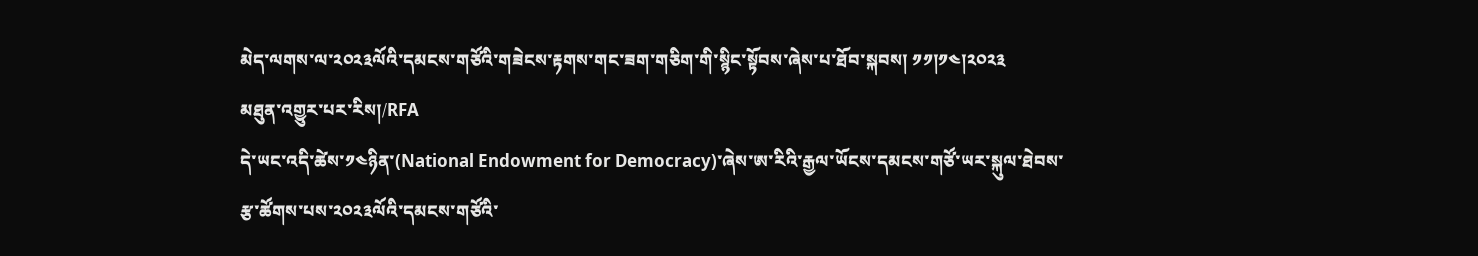མེད་ལགས་ལ་༢༠༢༣ལོའི་དམངས་གཙོའི་གཟེངས་རྟགས་གང་ཟག་གཅིག་གི་སྙིང་སྟོབས་ཞེས་པ་ཐོབ་སྐབས། ༡༡།༡༤།༢༠༢༣
མཐུན་འགྱུར་པར་རིས།/RFA
དེ་ཡང་འདི་ཚེས་༡༤ཉིན་(National Endowment for Democracy)་ཞེས་ཨ་རིའི་རྒྱལ་ཡོངས་དམངས་གཙོ་ཡར་སྐུལ་ཐེབས་རྩ་ཚོགས་པས་༢༠༢༣ལོའི་དམངས་གཙོའི་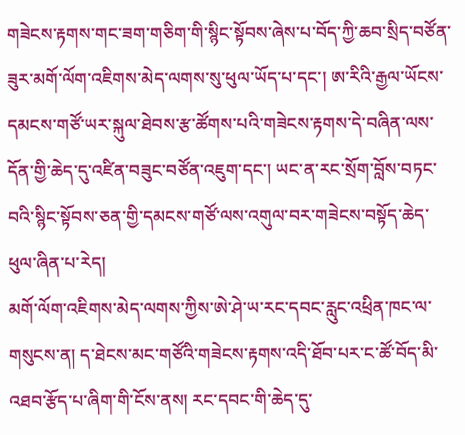གཟེངས་རྟགས་གང་ཟག་གཅིག་གི་སྙིང་སྟོབས་ཞེས་པ་བོད་ཀྱི་ཆབ་སྲིད་བཙོན་ཟུར་མགོ་ལོག་འཇིགས་མེད་ལགས་སུ་ཕུལ་ཡོད་པ་དང་། ཨ་རིའི་རྒྱལ་ཡོངས་དམངས་གཙོ་ཡར་སྐུལ་ཐེབས་རྩ་ཚོགས་པའི་གཟེངས་རྟགས་དེ་བཞིན་ལས་དོན་གྱི་ཆེད་དུ་འཛིན་བཟུང་བཙོན་འཇུག་དང་། ཡང་ན་རང་སྲོག་བློས་བཏང་བའི་སྙིང་སྟོབས་ཅན་གྱི་དམངས་གཙོ་ལས་འགུལ་བར་གཟེངས་བསྟོད་ཆེད་ཕུལ་ཞིན་པ་རེད།
མགོ་ལོག་འཇིགས་མེད་ལགས་ཀྱིས་ཨེ་ཤེ་ཡ་རང་དབང་རླུང་འཕྲིན་ཁང་ལ་གསུངས་ན། ད་ཐེངས་མང་གཙོའི་གཟེངས་རྟགས་འདི་ཐོབ་པར་ང་ཚོ་བོད་མི་འཐབ་རྩོད་པ་ཞིག་གི་ངོས་ནས། རང་དབང་གི་ཆེད་དུ་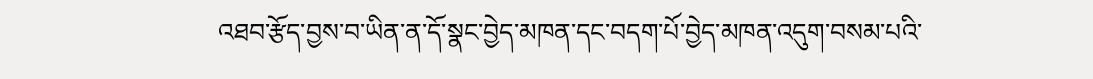འཐབ་རྩོད་བྱས་བ་ཡིན་ན་དོ་སྣང་བྱེད་མཁན་དང་བདག་པོ་བྱེད་མཁན་འདུག་བསམ་པའི་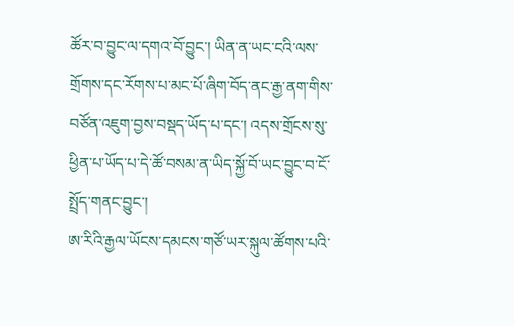ཚོར་བ་བྱུང་ལ་དགའ་བོ་བྱུང་། ཡིན་ན་ཡང་ངའི་ལས་གྲོགས་དང་རོགས་པ་མང་པོ་ཞིག་བོད་ནང་རྒྱ་ནག་གིས་བཙོན་འཇུག་བྱས་བསྡད་ཡོད་པ་དང་། འདས་གྲོངས་སུ་ཕྱིན་པ་ཡོད་པ་དེ་ཚོ་བསམ་ན་ཡིད་སྐྱོ་བོ་ཡང་བྱུང་བ་ངོ་སྤྲོད་གནང་བྱུང་།
ཨ་རིའི་རྒྱལ་ཡོངས་དམངས་གཙོ་ཡར་སྐུལ་ཚོགས་པའི་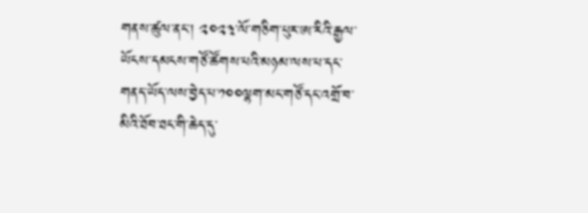གནས་ཚུལ་ནང་། ༢༠༢༣་ལོ་གཅིག་པུར་ཨ་རིའི་རྒྱལ་ཡོངས་དམངས་གཙོ་ཚོགས་པའི་མཉམ་ལས་པ་དང་གནད་ཡོད་ལས་བྱེད་པ་༡༠༠ལྷག་མང་གཙོ་དང་འགྲོ་བ་མིའི་ཐོབ་ཐང་གི་ཆེད་དུ་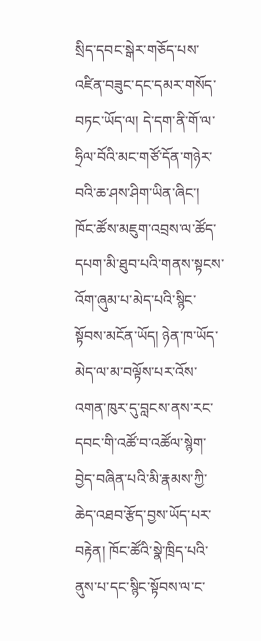སྲིད་དབང་སྒེར་གཅོད་པས་འཛིན་བཟུང་དང་དམར་གསོད་བཏང་ཡོད་ལ། དེ་དག་ནི་གོ་ལ་ཧྲིལ་བོའི་མང་གཙོ་དོན་གཉེར་བའི་ཆ་ཤས་ཤིག་ཡིན་ཞིང་། ཁོང་ཚོས་མཇུག་འབྲས་ལ་ཚོད་དཔག་མི་ཐུབ་པའི་གནས་སྟངས་འོག་ཞུམ་པ་མེད་པའི་སྙིང་སྟོབས་མངོན་ཡོད། ཉེན་ཁ་ཡོད་མེད་ལ་མ་བལྟོས་པར་འོས་འགན་ཁུར་དུ་བླངས་ནས་རང་དབང་གི་འཚོ་བ་འཚོལ་སྙེག་བྱེད་བཞིན་པའི་མི་རྣམས་ཀྱི་ཆེད་འཐབ་རྩོད་བྱས་ཡོད་པར་བརྟེན། ཁོང་ཚོའི་སྣེ་ཁྲིད་པའི་ནུས་པ་དང་སྙིང་སྟོབས་ལ་ང་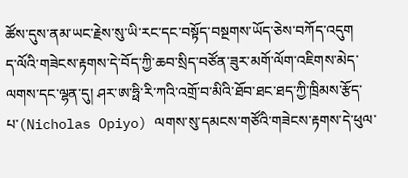ཚོས་དུས་ནམ་ཡང་རྗེས་སུ་ཡི་རང་དང་བསྟོད་བསྔགས་ཡོད་ཅེས་བཀོད་འདུག
ད་ལོའི་གཟེངས་རྟགས་དེ་བོད་ཀྱི་ཆབ་སྲིད་བཙོན་ཟུར་མགོ་ལོག་འཇིགས་མེད་ལགས་དང་ལྷན་དུ། ཤར་ཨ་ཧྥི་རི་ཀའི་འགྲོ་བ་མིའི་ཐོབ་ཐང་ཐད་ཀྱི་ཁྲིམས་རྩོད་པ་(Nicholas Opiyo) ལགས་སུ་དམངས་གཙོའི་གཟེངས་རྟགས་དེ་ཕུལ་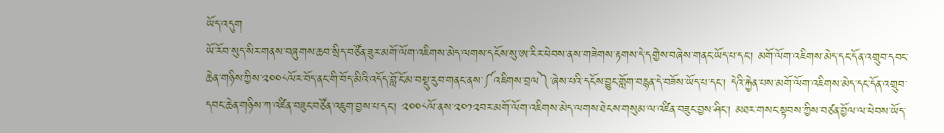ཡོད་འདུག
ཡོ་རོབ་སུད་སིར་གནས་བཞུགས་ཆབ་སྲིད་བཙོན་ཟུར་མགོ་ལོག་འཇིགས་མེད་ལགས་དངོས་སུ་ཨ་རིར་ཕེབས་ནས་གཟེགས་རྟགས་དེ་དགྱེས་བཞེས་གནང་ཡོད་པ་དང་། མགོ་ལོག་འཇིགས་མེད་དང་དོན་འགྲུབ་དབང་ཆེན་གཉིས་ཀྱིས་༢༠༠༨ལོར་བོད་ནང་གི་བོད་མིའི་འདོད་བློ་ངོ་མ་བསྡུ་རུབ་གནང་ནས་༼འཇིགས་བྲལ༽་ཞེས་པའི་དངོས་བྱུང་གློག་བརྙན་དེ་བཟོས་ཡོད་པ་དང་། དེའི་རྐྱེན་པས་མགོ་ལོག་འཇིགས་མེད་དང་དོན་འགྲུབ་དབང་ཆེན་གཉིས་ཀ་འཛིན་བཟུང་བཙོན་འཇུག་བྱས་པ་དང་། ༢༠༠༨ལོ་ནས་༢༠༡༢བར་མགོ་ལོག་འཇིགས་མེད་ལགས་ཐེངས་གསུམ་ལ་འཛིན་བཟུང་བྱས་ཤིང་། མཐར་གསང་སྟབས་ཀྱིས་བཙན་བྱོལ་ལ་ཕེབས་ཡོད་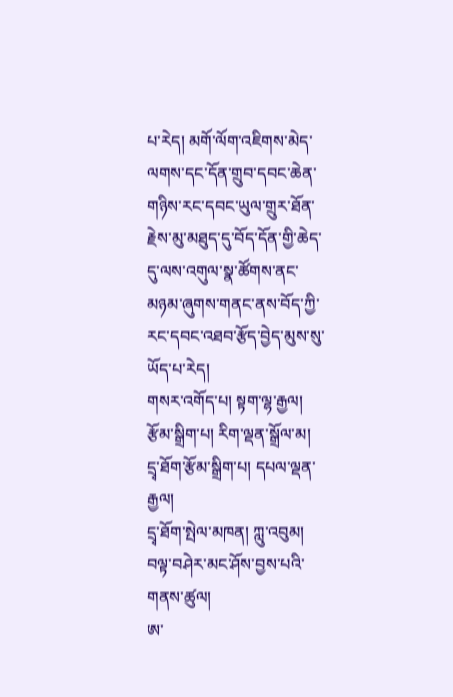པ་རེད། མགོ་ལོག་འཇིགས་མེད་ལགས་དང་དོན་གྲུབ་དབང་ཆེན་གཉིས་རང་དབང་ཡུལ་གྲུར་ཐོན་རྗེས་མུ་མཐུད་དུ་བོད་དོན་གྱི་ཆེད་དུ་ལས་འགུལ་སྣ་ཚོགས་ནང་མཉམ་ཞུགས་གནང་ནས་བོད་ཀྱི་རང་དབང་འཐབ་རྩོད་བྱེད་མུས་སུ་ཡོད་པ་རེད།
གསར་འགོད་པ། སྟག་ལྷ་རྒྱལ།
རྩོམ་སྒྲིག་པ། རིག་ལྡན་སྒྲོལ་མ།
དྲྭ་ཐོག་རྩོམ་སྒྲིག་པ། དཔལ་ལྡན་རྒྱལ།
དྲྭ་ཐོག་སྤེལ་མཁན། ཀླུ་འབུམ།
བལྟ་བཤེར་མང་ཤོས་བྱས་པའི་གནས་ཚུལ།
ཨ་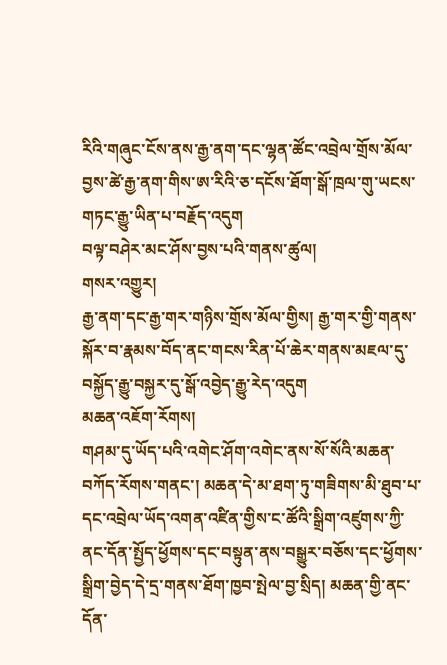རིའི་གཞུང་ངོས་ནས་རྒྱ་ནག་དང་ལྷན་ཚོང་འབྲེལ་གྲོས་མོལ་བྱས་ཚེ་རྒྱ་ནག་གིས་ཨ་རིའི་ཅ་དངོས་ཐོག་སྒོ་ཁྲལ་གུ་ཡངས་གཏང་རྒྱུ་ཡིན་པ་བརྗོད་འདུག
བལྟ་བཤེར་མང་ཤོས་བྱས་པའི་གནས་ཚུལ།
གསར་འགྱུར།
རྒྱ་ནག་དང་རྒྱ་གར་གཉིས་གྲོས་མོལ་གྱིས། རྒྱ་གར་གྱི་གནས་སྐོར་བ་རྣམས་བོད་ནང་གངས་རིན་པོ་ཆེར་གནས་མཇལ་དུ་བསྐྱོད་རྒྱུ་བསྐྱར་དུ་སྒོ་འབྱེད་རྒྱུ་རེད་འདུག
མཆན་འཇོག་རོགས།
གཤམ་དུ་ཡོད་པའི་འགེང་ཤོག་འགེང་ནས་སོ་སོའི་མཆན་བཀོད་རོགས་གནང་། མཆན་དེ་མ་ཐག་ཏུ་གཟིགས་མི་ཐུབ་པ་དང་འབྲེལ་ཡོད་འགན་འཛིན་གྱིས་ང་ཚོའི་སྒྲིག་འཛུགས་ཀྱི་ནང་དོན་སྤྱོད་ཕྱོགས་དང་བསྟུན་ནས་བསྒྱུར་བཅོས་དང་ཕྱོགས་སྒྲིག་བྱེད་དེ་དྲ་གནས་ཐོག་ཁྱབ་སྤེལ་བྱ་སྲིད། མཆན་གྱི་ནང་དོན་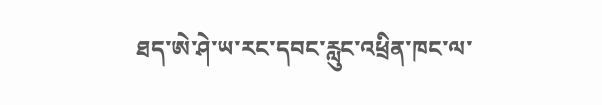ཐད་ཨེ་ཤེ་ཡ་རང་དབང་རླུང་འཕྲིན་ཁང་ལ་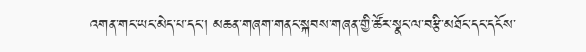འགན་གང་ཡང་མེད་པ་དང་། མཆན་གཞག་གནང་སྐབས་གཞན་གྱི་ཚོར་སྣང་ལ་བརྩི་མཐོང་དང་དངོས་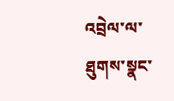འབྲེལ་ལ་ཐུགས་སྣང་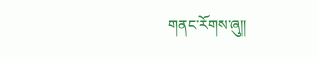གནང་རོགས་ཞུ༎